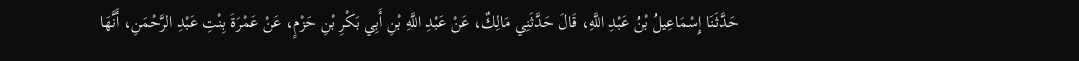حَدَّثَنَا إِسْمَاعِيلُ بْنُ عَبْدِ اللَّهِ، قَالَ حَدَّثَنِي مَالِكٌ، عَنْ عَبْدِ اللَّهِ بْنِ أَبِي بَكْرِ بْنِ حَزْمٍ، عَنْ عَمْرَةَ بِنْتِ عَبْدِ الرَّحْمَنِ، أَنَّهَا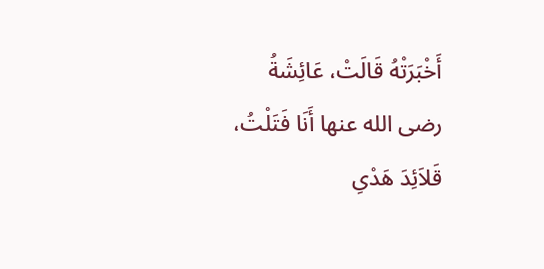أَخْبَرَتْهُ قَالَتْ، عَائِشَةُ رضى الله عنها أَنَا فَتَلْتُ، قَلاَئِدَ هَدْىِ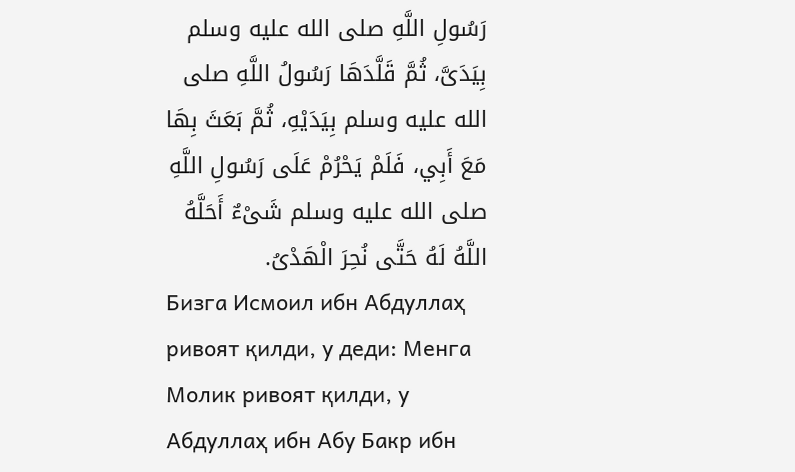رَسُولِ اللَّهِ صلى الله عليه وسلم بِيَدَىَّ، ثُمَّ قَلَّدَهَا رَسُولُ اللَّهِ صلى الله عليه وسلم بِيَدَيْهِ، ثُمَّ بَعَثَ بِهَا مَعَ أَبِي، فَلَمْ يَحْرُمْ عَلَى رَسُولِ اللَّهِ صلى الله عليه وسلم شَىْءٌ أَحَلَّهُ اللَّهُ لَهُ حَتَّى نُحِرَ الْهَدْىُ.
Бизга Исмоил ибн Абдуллаҳ ривоят қилди, у деди: Менга Молик ривоят қилди, у Абдуллаҳ ибн Абу Бакр ибн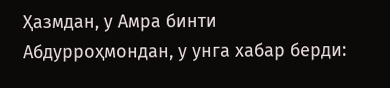Ҳазмдан, у Амра бинти Абдурроҳмондан, у унга хабар берди: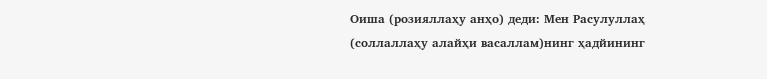Оиша (розияллаҳу анҳо) деди: Мен Расулуллаҳ (соллаллаҳу алайҳи васаллам)нинг ҳадйининг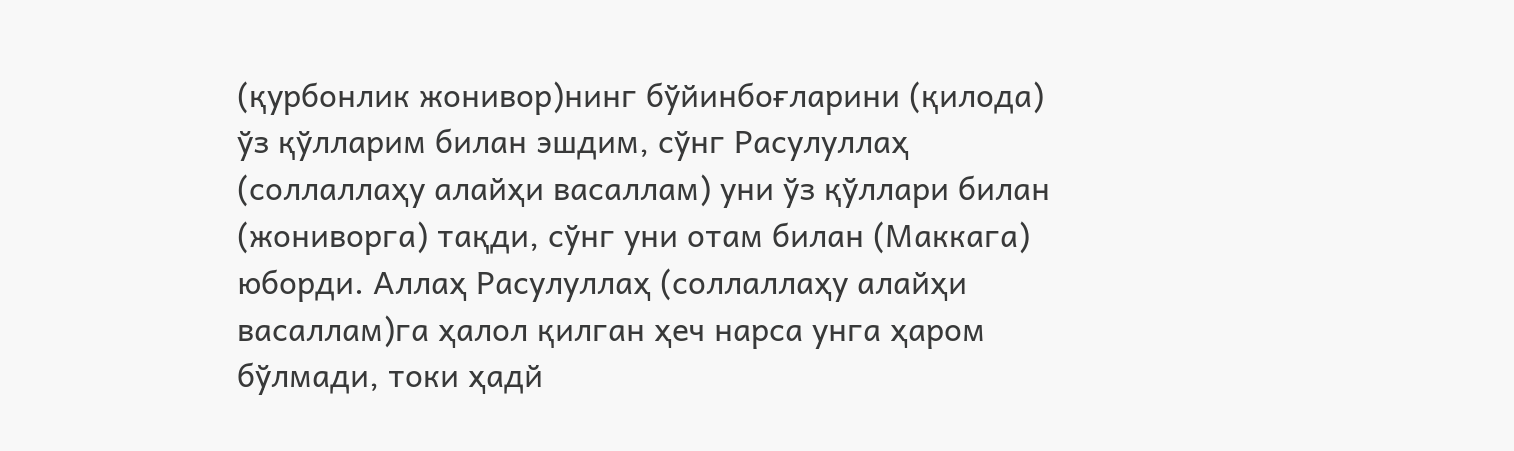(қурбонлик жонивор)нинг бўйинбоғларини (қилода) ўз қўлларим билан эшдим, сўнг Расулуллаҳ (соллаллаҳу алайҳи васаллам) уни ўз қўллари билан (жониворга) тақди, сўнг уни отам билан (Маккага) юборди. Аллаҳ Расулуллаҳ (соллаллаҳу алайҳи васаллам)га ҳалол қилган ҳеч нарса унга ҳаром бўлмади, токи ҳадй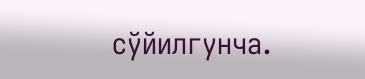сўйилгунча.